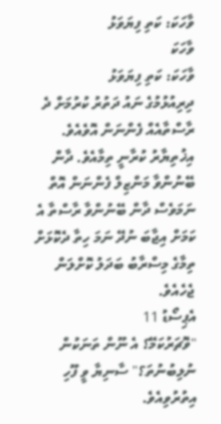ވާހަކަ: ކަތި ފިޔަވަޅު
ވާހަކަ
ވާހަކަ: ކަތި ފިޔަވަޅު
ދިރިއުޅުމުގެ ނައު ދަތުރު ކުރުމަށް ދެ ރާސްތާއެއް ފެންނަން އޮވެއެވެ. އިޚުތިޔާރު ކުރާނީ ތިމާއެވެ. ދާން ބޭނުންވާ މަންޒިލް ފެންނަން އޮތް ނަމަވެސް ދާން ބޭނުންވާ ރާސްތާ އެ ކަމަށް އިޖާބަ ނުދޭ ނަމަ ހިތާ ދެކޮޅަށް ތިމާގެ މިސްރާބު ބަދަލު ކޮށްލަން ޖެހެއެވެ.
އެޕިސޯޑު 11
"ވޮޗަރުކަމޭ؟ އެ ނޫން ތަނަކުން ނުލިބުނުތަ؟" ސާނިޔާ ވީ ފޫހި އިތުރުވިއެވެ.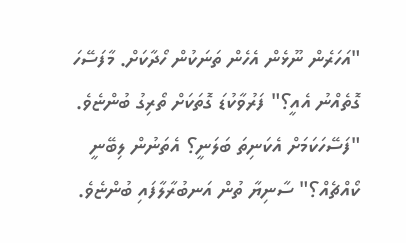"އަހަރެން ނޫޅެން އެހެން ތަނަކުން ހޯދާކަށް. މާފަސޭހަ ގޮތެއްނު އެއީ؟" ފަރުވާކުޑަ ގޮތަކަށް ތޯރިގު ބުންޏެވެ.
"ފަސޭހަކަމަށް އެކަނިތަ ބަލަނީ؟ އެތަނުން ލިބޭނީ ކޯއްޗެއް؟" ސާނިޔާ ތުން އަނބުރާލާފައި ބުންޏެވެ.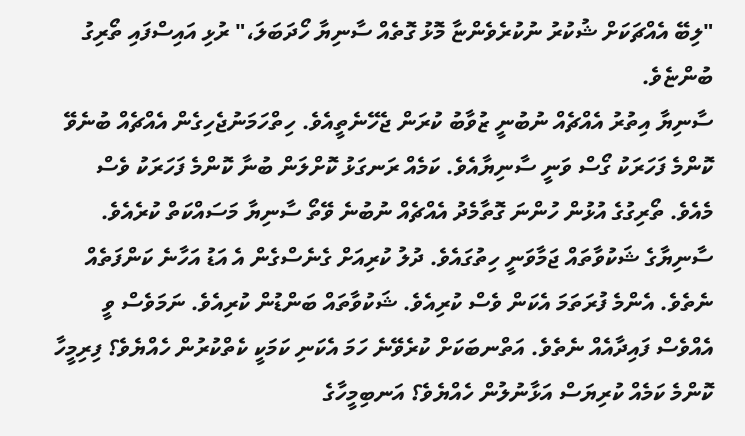"ލިބޭ އެއްޗަކަށް ޝުކުރު ނުކުރެވެންޏާ މޮޅު ގޮތެއް ސާނިޔާ ހޯދަބަލަ،" ރުޅި އައިސްފައި ތޯރިގު ބުންޏެވެ.
ސާނިޔާ އިތުރު އެއްޗެއް ނުބުނީ ޒުވާބު ކުރަން ޖެހޭނެތީއެވެ. ހިތްހަމަނުޖެހިގެން އެއްޗެއް ބުނެވޭ ކޮންމެ ފަހަރަކު ގޯސް ވަނީ ސާނިޔާއެވެ. ކަމެއް ރަނގަޅު ކޮށްލަން ބުނާ ކޮންމެ ފަހަރަކު ވެސް މެއެވެ. ތޯރިގުގެ އުޅުން ހުންނަ ގޮތާމެދު އެއްޗެއް ނުބުނެ ވޭތޯ ސާނިޔާ މަސައްކަތް ކުރެއެވެ.
ސާނިޔާގެ ޝަކުވާތައް ޖަމާވަނީ ހިތުގައެވެ. ދުލު ކުރިއަށް ގެނެސްގެން އެ އަޑު އަހާނެ ކަންފަތެއް ނެތެވެ. އެންމެ ފުރަތަމަ އެކަން ވެސް ކުރިއެވެ. ޝަކުވާތައް ބަންޑުން ކުރިއެވެ. ނަމަވެސް ވީ އެއްވެސް ފައިދާއެއް ނެތެވެ. އަތްނބަކަށް ކުރެވޭނެ ހަމަ އެކަނި ކަމަކީ ކެތްކުރުން ހެއްޔެވެ؟ ފިރިމީހާ ކޮންމެ ކަމެއް ކުރިޔަސް އަޅާނުލުން ހެއްޔެވެ؟ އަނބިމީހާގެ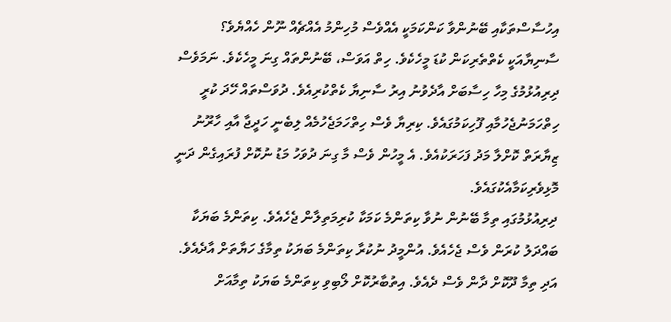އިހުސާސްތަކާއި ބޭނުންވާ ކަންކަމަކީ އެއްވެސް މުހިންމު އެއްޗެއް ނޫން ހެއްޔެވެ؟
ސާނިޔާއަކީ ކެތްތެރިކަން ކުޑަ މީހެކެވެ. ހިތް އަވަސް، ބޭނުންތައް ގިނަ މީހެކެވެ. ނަމަވެސް ދިރިއުޅުމުގެ މިހާ ހިސާބަށް އާދެވުނު އިރު ސާނިޔާ ކެތްކުރިއެވެ. ދުވަސްތައް ހޭދަ ކުރީ ހިތްހަމަނުޖެހުމާއި ފޫހިކަމުގައެވެ. ކިރިޔާ ވެސް ހިތްހަމަޖެހުމެއް ލިބެނީ ހަދީޖާ އާއި ހާރޫނު ޒިޔާރަތް ކޮށްލާ މަދު ފަހަރަކުއެވެ. އެ މީހުން ވެސް މާ ގިނަ ދުވަހު މަޑު ނުކޮށް ފުރައިގެން ދަނީ މޮޅިވެރިކަމާއެކުގައެވެ.
ދިރިއުޅުމުގައި ތިމާ ބޭނުން ނުވާ ކިތަންމެ ކަމަކާ ކުރިމަތިލާން ޖެހެއެވެ. ކިތަންމެ ބަޔަކާ ބައްދަލު ކުރަން ވެސް ޖެހެއެވެ. އުންމީދު ނުކުރާ ކިތަންމެ ބަޔަކު ތިމާގެ ހަޔާތަށް އާދެއެވެ. އަދި ތިމާ ދޫކޮށް ދާން ވެސް ދެއެވެ. އިތުބާރުކޮށް ލޯބިވި ކިތަންމެ ބަޔަކު ތިމާއަށް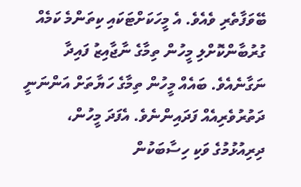ބޭވަފާތެރި ވެއެވެ. އެ މީހަކަށްޓަކައި ކިތަންމެ ކަމެއް ގުރުބާންކޮށްލި މީހުން ތިމާގެ ނާޖާއިޒު ފައިދާ ނަގާނެއެވެ. ބައެއް މީހުން ތިމާގެ ހަޔާތަށް އަންނަނީ ދަތުރުވެރިއެއް ފަދައިންނެވެ. އެފަދަ މީހުން، ދިރިއުޅުމުގެ ވަކި ހިސާބަކުން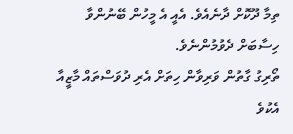ތިމާ ދޫކޮށް ދާނެއެވެ. އެއީ އެ މީހުން ބޭނުންވާ ހިސާބަށް ދެވުމުންނެވެ.
ތޯރިގު ގާތުން ވަރިވާން ހިތަށް އެރި ދުވަސްތައް މާޒީއާ އެކުވެ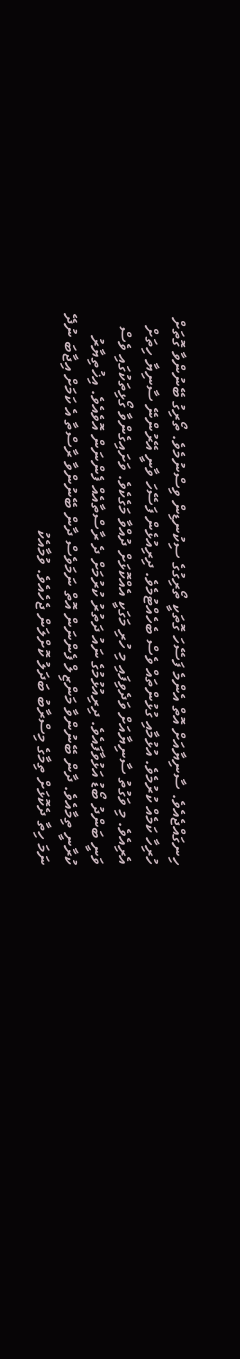ހިނގައްޖެއެވެ. ސާނިޔާއަށް އޮތް އެންމެ ފަސޭހަ ގޮތަކީ ތޯރިގުގެ ސިކުނޑިން ވިސްނުމެވެ. ތޯރިގު ބޭނުންވާ ގޮތަށް ހުރިހާ ކަމެއް ކުރުމެވެ. އުޅުމާއި ގުޅުންތައް ވެސް ބެހެއްޓުމެވެ. ދިރިއުޅެން ފަސޭހަ ވާނީ އޭރުންނޭ ސާނިޔާ ހިތަށް އެރިއެވެ. މި ވަގުތު ސާނިޔާއަށް ވަދެވިފައި މި ހުރި މަގަކީ އެއްކޮޅަށް ދުއްވާ މަގެކެވެ. ވަށައިގެންވާ ގޯޅިތަކުގައި ވެސް ވަނީ ބަންދު ބޯޑު އަޅުވާފައެވެ. ދިރިއުޅުމުގެ ނައު ދަތުރު ކުރުމަށް ދެ ރާސްތާއެއް ފެންނަން އޮވެއެވެ. އިޚުތިޔާރު ކުރާނީ ތިމާއެވެ. ދާން ބޭނުންވާ މަންޒިލް ފެންނަން އޮތް ނަމަވެސް ދާން ބޭނުންވާ ރާސްތާ އެ ކަމަށް އިޖާބަ ނުދޭ ނަމަ ހިތާ ދެކޮޅަށް ތިމާގެ މިސްރާބު ބަދަލު ކޮށްލަން ޖެހެއެވެ. ވުމާއެކު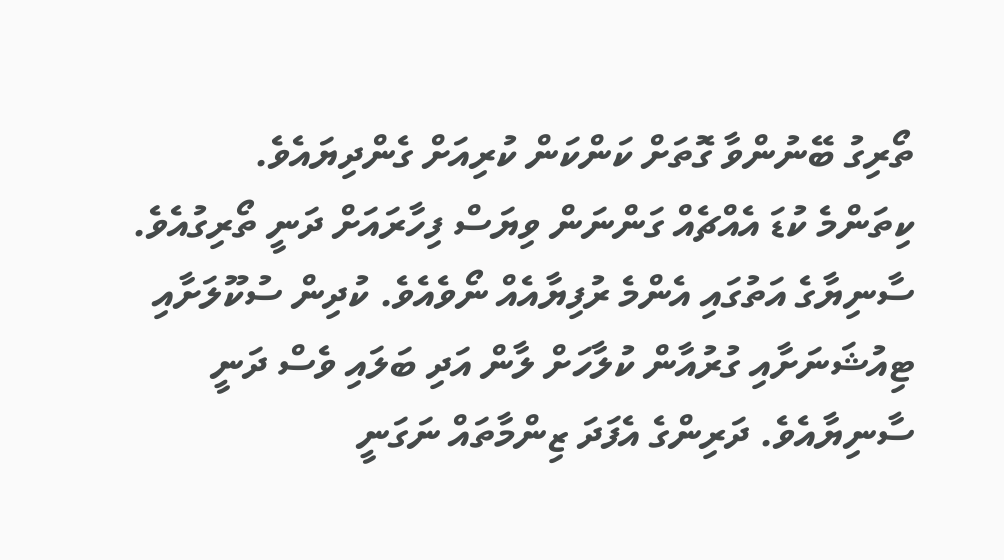ތޯރިގު ބޭނުންވާ ގޮތަށް ކަންކަން ކުރިއަށް ގެންދިޔައެވެ.
ކިތަންމެ ކުޑަ އެއްޗެއް ގަންނަން ވިޔަސް ފިހާރައަށް ދަނީ ތޯރިގުއެވެ. ސާނިޔާގެ އަތުގައި އެންމެ ރުފިޔާއެއް ނޯވެއެވެ. ކުދިން ސުކޫލަށާއި ޓިއުޝަނަށާއި ގުރުއާން ކުލާހަށް ލާން އަދި ބަލައި ވެސް ދަނީ ސާނިޔާއެވެ. ދަރިންގެ އެފަދަ ޒިންމާތައް ނަގަނީ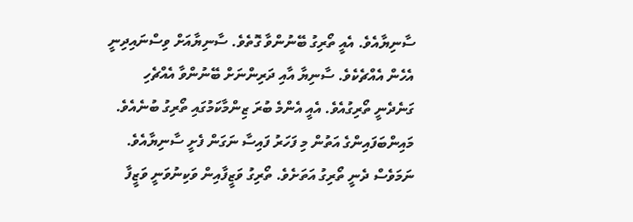ސާނިޔާއެވެ. އެއީ ތޯރިގު ބޭނުންވާ ގޮތެވެ. ސާނިޔާއަށް ވިސްނައިދިނީ އެހެން އެއްޗެކެވެ. ސާނިޔާ އާއި ދަރިންނަށް ބޭނުންވާ އެއްޗެހި ގަނެދެނީ ތޯރިގުއެވެ. އެއީ އެންމެ ބުރަ ޒިންމާކަމުގައި ތޯރިގު ބުނެއެވެ.
މައިންބަފައިންގެ އަތުން މި ފަހަރު ފައިސާ ނަގަން ފެށީ ސާނިޔާއެވެ. ނަމަވެސް ދެނީ ތޯރިގު އަތަށެވެ. ތޯރިގު ވަޒީފާއިން ވަކިނުވަނީ ވަޒީފާ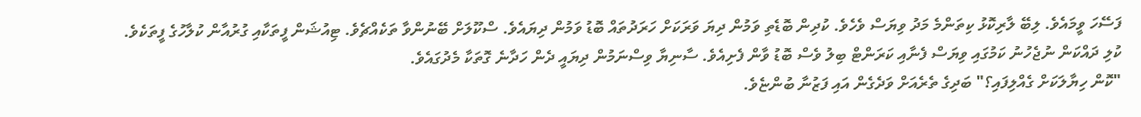ފަސޭހަ ވީމައެވެ. ލިބޭ ލާރިކޮޅު ކިތަންމެ މަދު ވިޔަސް ވެހެވެ. ކުދިން ބޮޑެތި ވަމުން ދިޔަ ވަރަކަށް ހަރަދުތައް ބޮޑު ވަމުން ދިޔައެވެ. ސްކޫލަށް ބޭނުންވާ ތަކެއްޗެވެ. ޓިއުޝަން ފީތަކާއި ގުރުއާން ކުލާހުގެ ފީތަކެވެ. ކުލި ދައްކަން ނުޖެހުނު ކަމުގައި ވިޔަސް ފެނާއި ކަރަންޓް ބިލު ވެސް ބޮޑު ވާން ފެށިއެވެ. ސާނިޔާ ވިސްނަމުން ދިޔައީ ދެން ހަދާނެ ގޮތަކާ މެދުގައެވެ.
"ކޮން ހިޔާލަކަށް ގެއްލިފައި؟" ބަދިގެ ތެރެއަށް ވަދެގެން އައި ފަޒުނާ ބުންޏެވެ.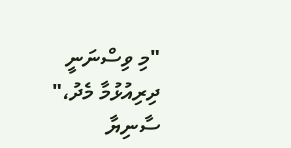"މި ވިސްނަނީ ދިރިއުޅުމާ މެދު،" ސާނިޔާ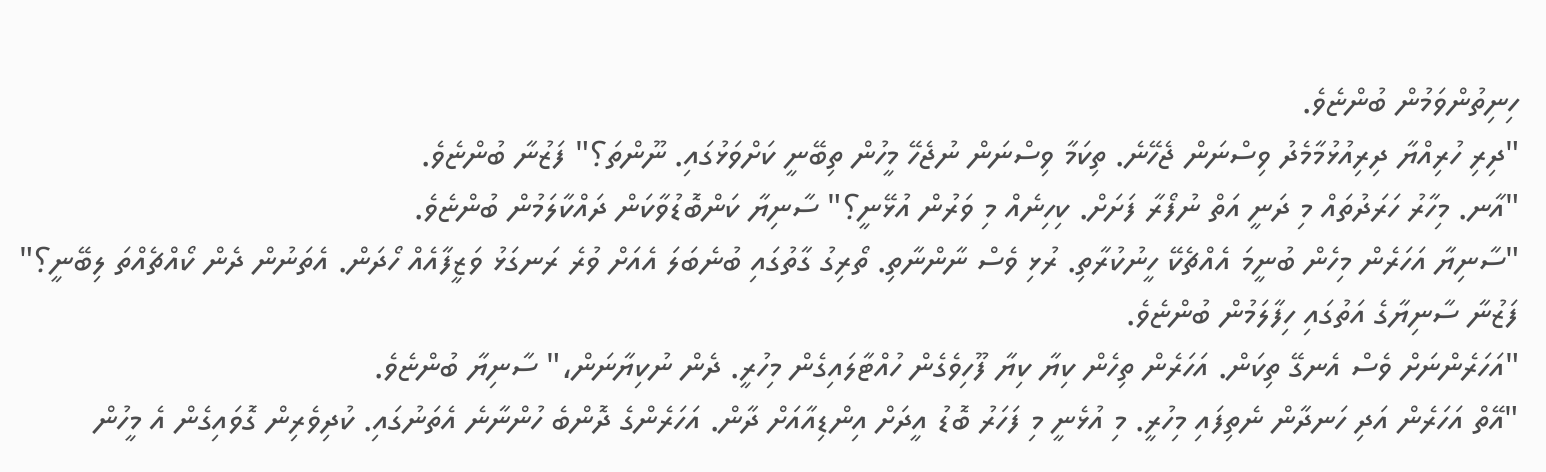ހިނިތުންވަމުން ބުންޏެވެ.
"ދިރި ހުރިއްޔާ ދިރިއުޅުމާމެދު ވިސްނަން ޖެހޭނެ. ތިކަމާ ވިސްނަން ނުޖެހޭ މީހުން ތިބޭނީ ކަށްވަޅުގައި. ނޫންތަ؟" ފަޒުނާ ބުންޏެވެ.
"އާނ. މިހާރު ހަރަދުތައް މި ދަނީ އަތް ނުފޯރާ ފަށަށް. ކިހިނެއް މި ވަރުން އުޅޭނީ؟" ސާނިޔާ ކަންބޮޑުވާކަން ދައްކާލަމުން ބުންޏެވެ.
"ސާނިޔާ އަހަރެން މިހެން ބުނީމަ އެއްޗެކޭ ހީނުކުރާތި. ރުޅި ވެސް ނާންނާތި. ތޯރިގު ގާތުގައި ބުނެބަލަ އެއަށް ވުރެ ރަނގަޅު ވަޒީފާއެއް ހޯދަން. އެތަނުން ދެން ކޯއްޗެއްތަ ލިބޭނީ؟" ފަޒުނާ ސާނިޔާގެ އަތުގައި ހިފާލަމުން ބުންޏެވެ.
"އަހަރެންނަށް ވެސް އެނގޭ ތިކަން. އަހަރެން ތިހެން ކިޔާ ކިޔާ ފޫހިވެގެން ހުއްޓާލައިގެން މިހުރީ. ދެން ނުކިޔާނަން،" ސާނިޔާ ބުންޏެވެ.
"އޭތް އަހަރެން އަދި ހަނދާން ނެތިފައި މިހުރީ. މި އުޅެނީ މި ފަހަރު ބޮޑު އީދަށް އިންޑިއާއަށް ދާން. އަހަރެންގެ ދޮންބެ ހުންނާނެ އެތަނުގައި. ކުދިވެރިން ގޮވައިގެން އެ މީހުން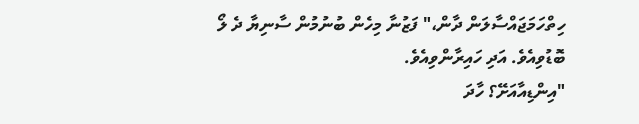ހިތްހަމަޖައްސާލަން ދާން،" ފަޒުނާ މިހެން ބުނުމުން ސާނިޔާ ދެ ލޯ ބޮޑުވިއެވެ. އަދި ހައިރާންވިއެވެ.
"އިންޑިއާއަށޭ؟ ހާދަ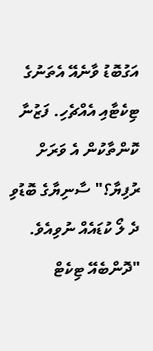އަގުބޮޑު ވާނެއޭ އެތަނުގެ ޓިކެޓާއި އެއްޗެހި. ފަޒުނާ ކޮންތާކުން އެ ވަރަށް ރުފިޔާ؟" ސާނިޔާގެ ބޮޑުވި ދެ ލޯ ކުޑައެއް ނުވިއެވެ.
"ދޮންބެއޭ ޓިކެޓް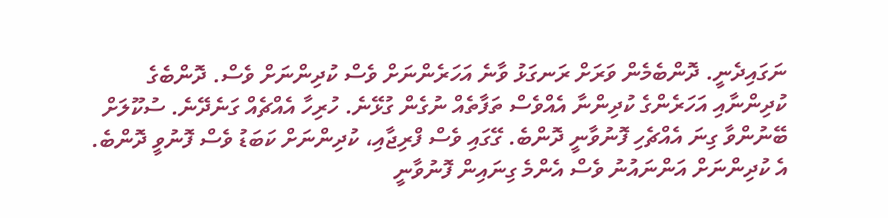ނަގައިދެނީ. ދޮންބެމެން ވަރަށް ރަނގަޅު ވާނެ އަހަރެންނަށް ވެސް ކުދިންނަށް ވެސް. ދޮންބެގެ ކުދިންނާއި އަހަރެންގެ ކުދިންނާ އެއްވެސް ތަފާތެއް ނުގެން ގުޅޭނެ. ހުރިހާ އެއްޗެއް ގަނެދޭނެ. ސުކޫލަށް ބޭނުންވާ ގިނަ އެއްޗެހި ފޮނުވާނީ ދޮންބެ. ގޭގައި ވެސް ފްރިޖާއި، ކުދިންނަށް ކަބަޑު ވެސް ފޮނުވީ ދޮންބެ. އެ ކުދިންނަށް އަންނައުނު ވެސް އެންމެ ގިނައިން ފޮނުވާނީ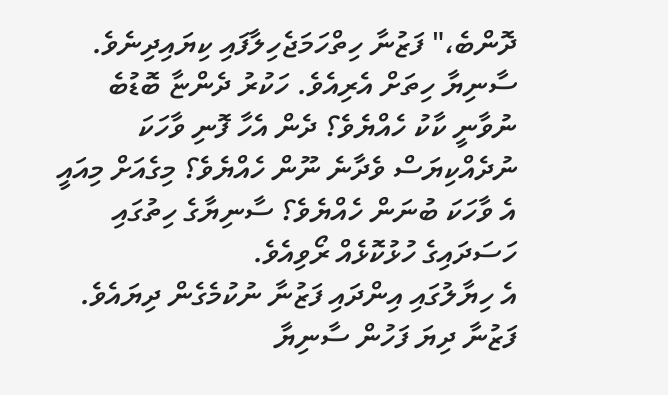ދޮންބެ،" ފަޒުނާ ހިތްހަމަޖެހިލާފައި ކިޔައިދިނެވެ.
ސާނިޔާ ހިތަށް އެރިއެވެ. ހަކުރު ދެންޏާ ބޮޑުބެ ނުވާނީ ކާކު ހެއްޔެވެ؟ ދެން އެހާ ފޮނި ވާހަކަ ނުދެއްކިޔަސް ވެދާނެ ނޫން ހެއްޔެވެ؟ މިގެއަށް މިއައީ އެ ވާހަކަ ބުނަން ހެއްޔެވެ؟ ސާނިޔާގެ ހިތުގައި ހަސަދައިގެ ހުޅުކޮޅެއް ރޯވިއެވެ.
އެ ހިޔާލުގައި އިންދައި ފަޒުނާ ނުކުމެގެން ދިޔައެވެ. ފަޒުނާ ދިޔަ ފަހުން ސާނިޔާ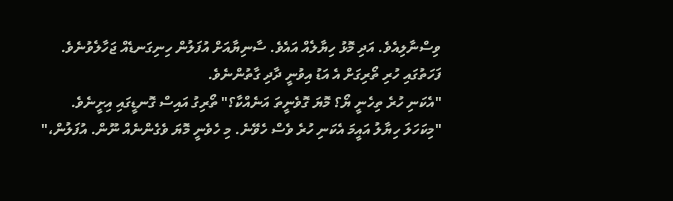ވިސްނާލިއެވެ. އަދި މޮޅު ހިޔާލެއް އައެވެ. ސާނިޔާއަށް އުފަލުން ހިނިގަނޑެއް ޖަހާލެވުނެވެ. ފަހަތުގައި ހުރި ތޯރިގަށް އެ އަޑު އިވުނީ ދާދި ގާތުންނެވެ.
"އެކަނި ހުރެ ތިހެނީ ޔޯ؟ މޮޔަ ގޮވެނީތަ އަނެއްކާ؟" ތޯރިގު އައިސް ގޮނޑީގައި އިށީނެވެ.
"މިކަހަލަ ހިޔާލު އައީމަ އެކަނި ހުރެ ވެސް ހެވޭނެ. މި ހެވެނީ މޮޔަ ވެގެންނެއް ނޫން. އުފަލުން،"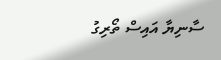ސާނިޔާ އައިސް ތޯރިގު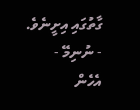ގާތުގައި އިށީނެވެ.
- ނުނިމޭ -
އެހެން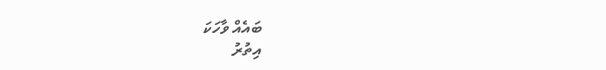ބައެއް ވާހަކަ
އިތުރު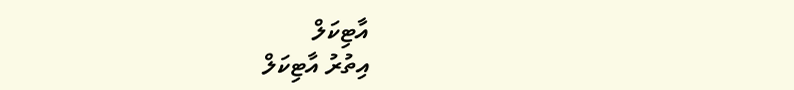އާޓިކަލް
އިތުރު އާޓިކަލް